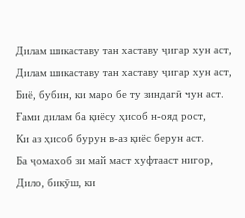Дилам шикаставу тан хаставу ҷигар хун аст,
Дилам шикаставу тан хаставу ҷигар хун аст,
Биё, бубин, ки маро бе ту зиндагӣ чун аст.
Ғами дилам ба қиёсу ҳисоб н-ояд рост,
Ки аз ҳисоб бурун в-аз қиёс берун аст.
Ба ҷомахоб зи май маст хуфтааст нигор,
Дило, бикӯш, ки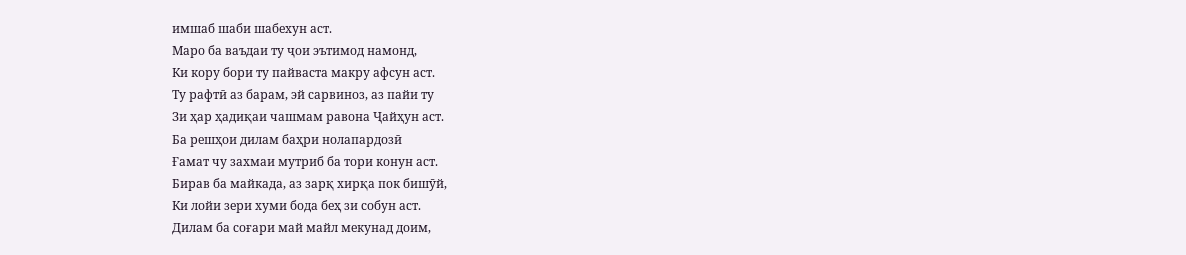имшаб шаби шабехун аст.
Маро ба ваъдаи ту ҷои эътимод намонд,
Ки кору бори ту пайваста макру афсун аст.
Ту рафтӣ аз барам, эй сарвиноз, аз пайи ту
Зи ҳар ҳадиқаи чашмам равона Ҷайҳун аст.
Ба решҳои дилам баҳри нолапардозӣ
Ғамат чу захмаи мутриб ба тори конун аст.
Бирав ба майкада, аз зарқ хирқа пок бишӯй,
Ки лойи зери хуми бода беҳ зи собун аст.
Дилам ба соғари май майл мекунад доим,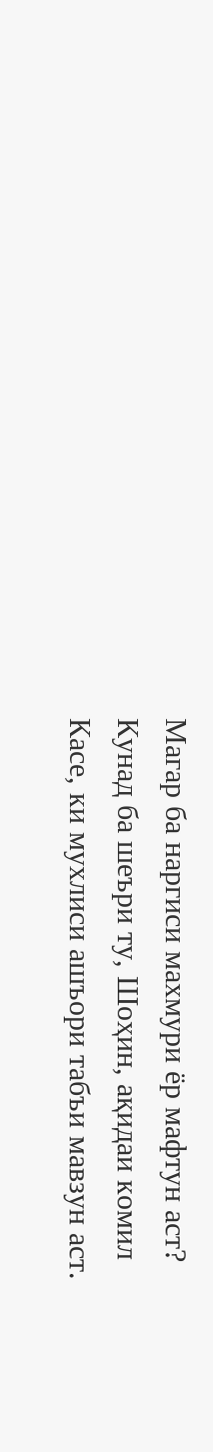Магар ба наргиси махмури ёр мафтун аст?
Кунад ба шеъри ту, Шоҳин, ақидаи комил
Касе, ки мухлиси ашъори табъи мавзун аст.